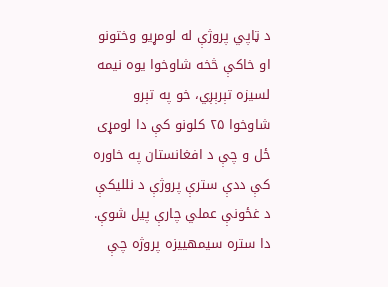د ټاپي پروژې له لومړیو وختونو او خاکې څخه شاوخوا یوه نیمه لسیزه تېرېږي، خو په تېرو شاوخوا ۲۵ کلونو کې دا لومړی ځل و چې د افغانستان په خاوره کې ددې سترې پروژې د نللیکې د غځونې عملي چارې پیل شوې. دا ستره سیمهییزه پروژه چې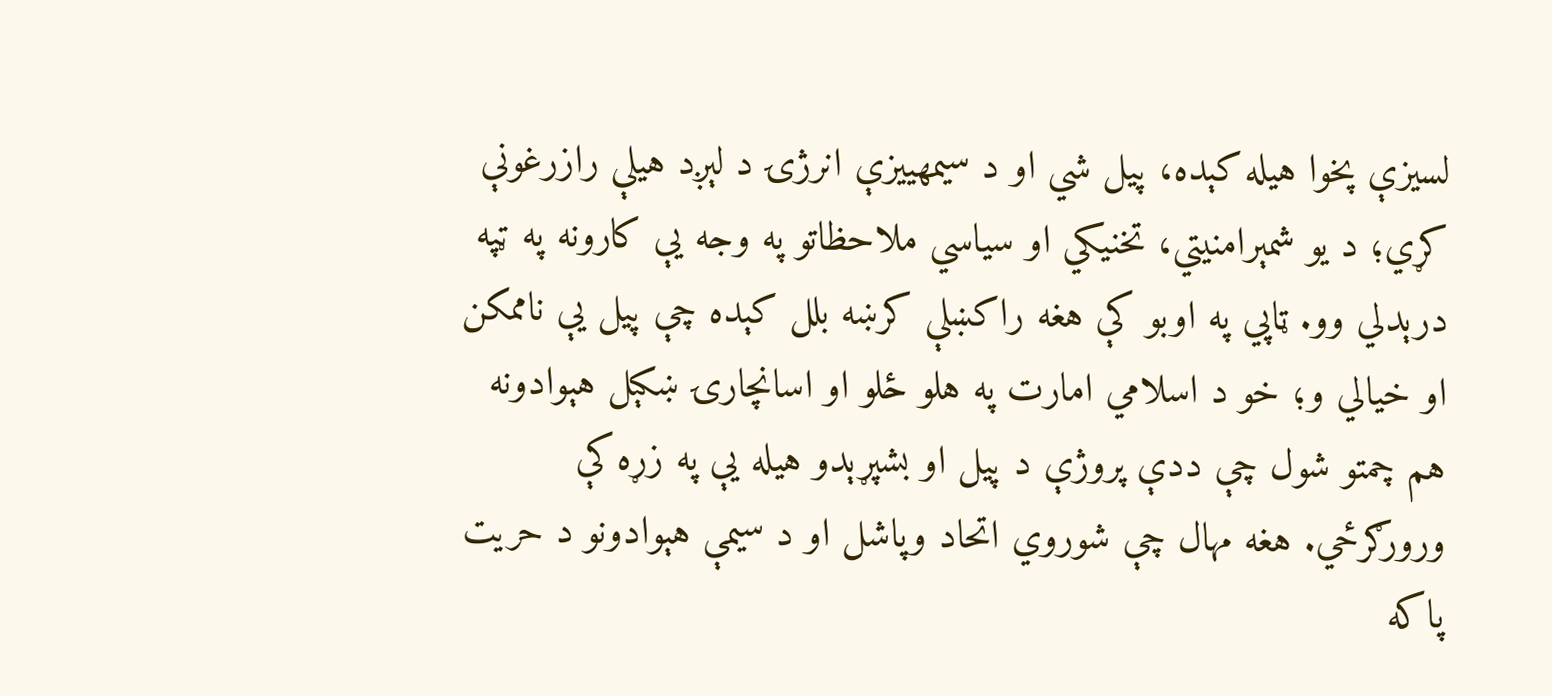لسیزې پخوا هیله کېده، پیل شي او د سیمهییزې انرژۍ د لېږد هیلې رازرغونې کړي؛ د یو شمېرامنیتي، تخنیکي او سیاسي ملاحظاتو په وجه یې کارونه په ټپه درېدلي وو. ټاپي په اوبو کې هغه راکښلې کرښه بلل کېده چې پیل یې ناممکن او خیالي و؛ خو د اسلامي امارت په هلو ځلو او اسانچارۍ ښکېل هېوادونه هم چمتو شول چې ددې پروژې د پیل او بشپړېدو هیله یې په زړه کې ورورګرځي. هغه مهال چې شوروي اتحاد وپاشل او د سیمې هېوادونو د حریت پاکه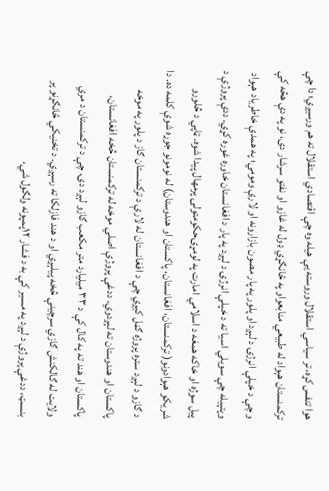هوا تنفس کړه، تر سیاسي استقلال وروسته یې هیله وه چې اقتصادي استقلال ته هم ورسیږي؛ دا چې ترکمنستان هېواد له طبیعي منابعواو په ځانګړي ډول له غازو او نفتو سرشار دی، نو په دې هڅه کې و چې د خپلې انرژۍ د لېږد او پلور په پار مصون بازارونه او لارې ومومي؛ په همدې خاطر یاد هېواد وپتېیله چې سویلي اسیا ته د خپلې انرژۍ د لېږد په پار د افغانستان خاوره غوره کړي. ددې پروژې د پیل سوژه او خاکه همغه د اسلامي امارت په لومړۍحکومتولۍ پرمهال پیدا شوه. ټاپي د څلورو شریکو هېوادونو( ترکمنستان، افغانستان، پاکستان او هندوستان) له نومونو جوړه شوې کلمه ده. دا د ګازو د لېږد ستره پروژه ګڼل کیږي چې د افغانستان له لارې د ترکمنستان ګاز د پلور په موخه پاکستان او هندوستان ته لېږدوي. ددغې پروژې اصلي موخه له ترکمنستان څخه افغانستان، پاکستان او هند ته په کال کې د ۳۳ ميليارد متر مکعب ګازو لېږد دی، چې د ترکمنستان د مري ولايت له ګالکنش ګازي سرچینې څخه پيلېږي او د هند فازلکا ته رسېږي. د تخنيکي ځانګړنو پر بنسټ، ددغې پروژې د لېږد په مسير کې به د فشار ۱۲پمپونه ولګول شي،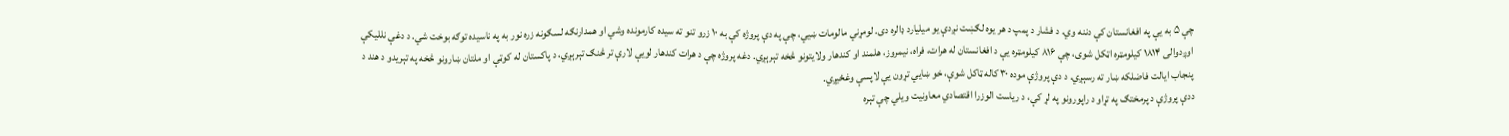چې ۵ به یې په افغانستان کې دننه وي. د فشار د پمپ د هر یوه لګښت نږدې یو میلیارد ډالره دی. لومړني مالومات ښیي، چې په دې پروژه کې به ۱۰ زرو تنو ته سیده کارمونده وشي او همدارنګه لسګونه زره نور به په ناسیده توګه بوخت شي. د دغې نلليکې اوږدوالی ۱۸۱۴ کيلومټره اټکل شوی، چې ۸۱۶ کيلومټره يې د افغانستان له هرات، فراه، نيمروز، هلمند او کندهار ولايتونو څخه تېرېږي. دغه پروژه چې د هرات کندهار لويې لارې تر څنګ تېرېږي، د پاکستان له کوټې او ملتان ښارونو څخه په تېريدو د هند د پنجاب ایالت فاضلکه ښار ته رسېږي. د دې پروژې موده ۳۰ کاله ټاکل شوې، خو ښایي تړون یې لاپسې وغځیږي.
ددې پروژې د پرمختګ په تړاو د راپورونو په لړ کې، د ریاست الوزرا اقتصادي معاونیت ویلي چې تېره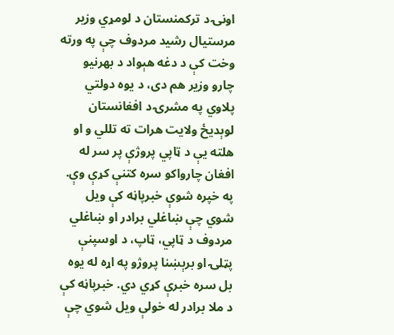اونۍ د ترکمنستان د لومړي وزیر مرستیال رشید مردوف چې په ورته وخت کې د دغه هېواد د بهرنیو چارو وزیر هم دی، د یوه دولتي پلاوي په مشرۍ د افغانستان لوېدیځ ولایت هرات ته تللي و او هلته یې د ټاپي پروژې پر سر له افغان چارواکو سره کتنې کړې وې. په خپره شوې خبرپاڼه کې ویل شوي چې ښاغلي برادر او ښاغلي مردوف د ټاپي، ټاپ، د اوسپنې پټلۍ او برېښنا پروژو په اړه له یوه بل سره خبرې کړي دي. خبرپاڼه کې د ملا برادر له خولې ویل شوي چې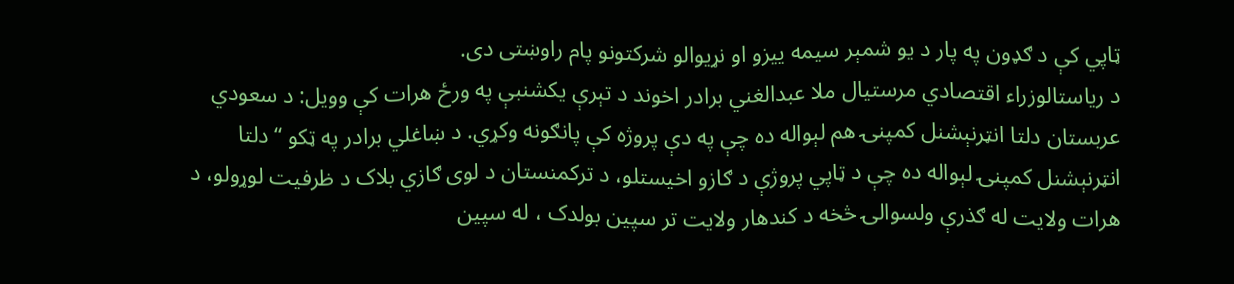ټاپي کې د ګډون په پار د یو شمېر سیمه ییزو او نړیوالو شرکتونو پام راوښتی دی.
د ریاستالوزراء اقتصادي مرستیال ملا عبدالغني برادر اخوند د تېرې یکشنبې په ورځ هرات کې وویل: د سعودي عربستان دلتا انټرنېشنل کمپنۍ هم لېواله ده چې په دې پروژه کې پانګونه وکړي. د ښاغلي برادر په ټکو “دلتا انټرنېشنل کمپنۍ لېواله ده چې د ټاپي پروژې د ګازو اخیستلو، د ترکمنستان د لوی ګازي بلاک د ظرفیت لوړولو، د هرات ولایت له ګذرې ولسوالۍ څخه د کندهار ولایت تر سپين بولدک ، له سپين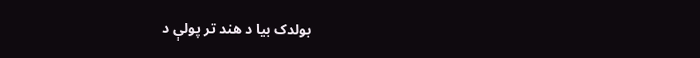بولدک بیا د هند تر پولې د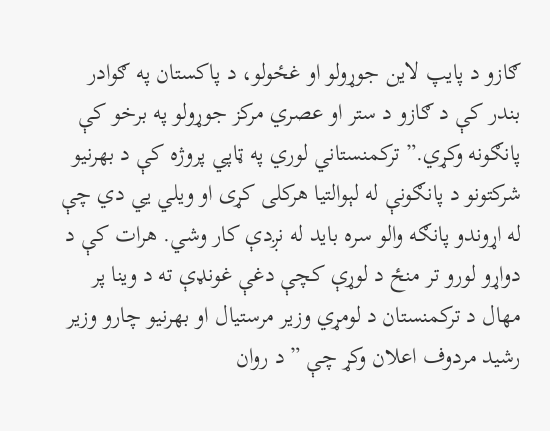ګازو د پایپ لاین جوړولو او غځولو، د پاکستان په ګوادر بندر کې د ګازو د ستر او عصري مرکز جوړولو په برخو کې پانګونه وکړي.” ترکمنستاني لوري په ټاپي پروژه کې د بهرنیو شرکتونو د پانګونې له لېوالتیا هرکلی کړی او ویلي یي دي چې له اړوندو پانګه والو سره باید له نږدې کار وشي. هرات کې د دواړو لورو تر منځ د لوړې کچې دغې غونډې ته د وینا پر مهال د ترکمنستان د لومړي وزیر مرستیال او بهرنیو چارو وزیر رشید مردوف اعلان وکړ چې ” د روان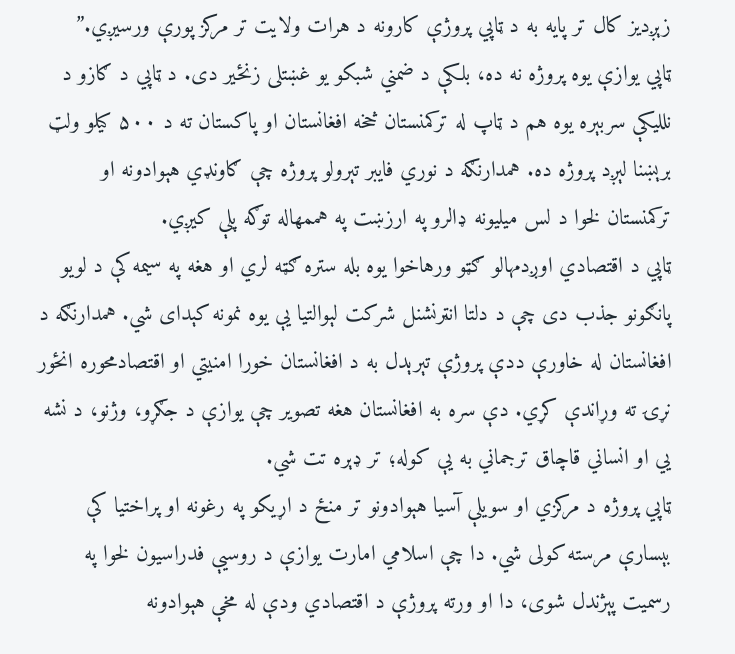زېږدیز کال تر پایه به د ټاپي پروژې کارونه د هرات ولایت تر مرکز پورې ورسیږي.”
ټاپي یوازې یوه پروژه نه ده، بلکې د ضمني شبکو یو غښتلی زنځیر دی. د ټاپي د ګازو د نللیکې سربېره يوه هم د ټاپ له ترکمنستان څخه افغانستان او پاکستان ته د ۵۰۰ کيلو ولټ برېښنا لېږد پروژه ده. همدارنګه د نوري فايبر تېرولو پروژه چې ګاونډي هېوادونه او ترکمنستان لخوا د لس ميليونه ډالرو په ارزښت په هممهاله توګه پلې کیږي.
ټاپي د اقتصادي اوږدمهالو ګټو ورهاخوا یوه بله ستره ګټه لري او هغه په سیمه کې د لویو پانګونو جذب دی چې د دلتا انټرنشنل شرکت لېوالتیا یې یوه نمونه کېدای شي. همدارنګه د افغانستان له خاورې ددې پروژې تېرېدل به د افغانستان خورا امنیتي او اقتصادمحوره انځور نړۍ ته وړاندې کړي. دې سره به افغانستان هغه تصویر چې یوازې د جګړو، وژنو، د نشه یي او انساني قاچاق ترجماني به یې کوله؛ تر ډېره تت شي.
ټاپي پروژه د مرکزي او سويلې آسيا هېوادونو تر منځ د اړیکو په رغونه او پراختیا کې بېسارې مرسته کولی شي. دا چې اسلامي امارت یوازې د روسیې فدراسیون لخوا په رسمیت پېژندل شوی، دا او ورته پروژې د اقتصادي ودې له مخې هېوادونه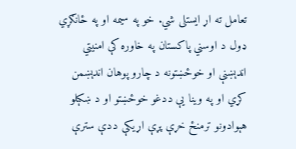تعامل ته اړ ایستلی شي. خو په سیمه او په ځانګړي ډول د اوسني پاکستان په خاوره کې امنیتي اندېښنې او خوځښتونه د چارو پوهان اندېښمن کړي او په وینا یې ددغو خوځښتو او د ښکېلو هېوادونو ترمنځ خړې پړې اړیکې ددې سترې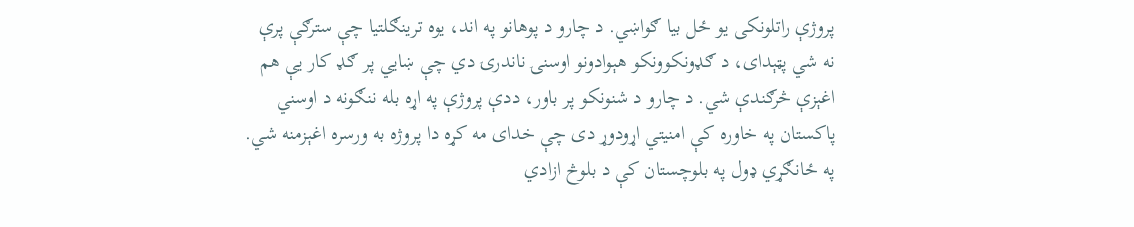پروژې راتلونکی یو ځل بیا ګواښي. د چارو د پوهانو په اند، یوه ترینګلتیا چې سترګې پرې نه شي پټېدای، د ګډونکوونکو هېوادونو اوسنۍ ناندرۍ دي چې ښایي پر ګډ کار یې هم اغېزې څرګندې شي. د چارو د شنونکو پر باور، ددې پروژې په اړه بله ننګونه د اوسني پاکستان په خاوره کې امنیتي اړودوړ دی چې خدای مه کړه دا پروژه به ورسره اغېزمنه شي. په ځانګړي ډول په بلوچستان کې د بلوڅ ازادي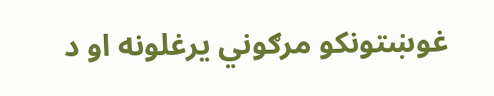غوښتونکو مرګوني یرغلونه او د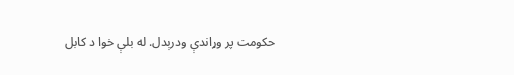حکومت پر وړاندې ودرېدل. له بلې خوا د کابل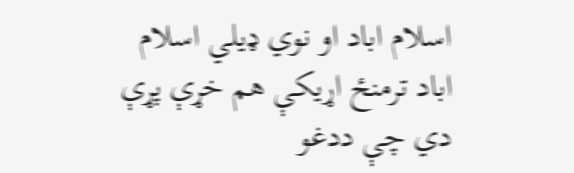اسلام اباد او نوي ډیلي اسلام اباد ترمنځ اړیکې هم خړې پړې دي چې ددغو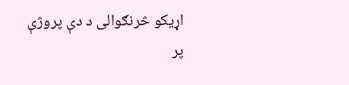اړیکو څرنګوالی د دې پروژې پر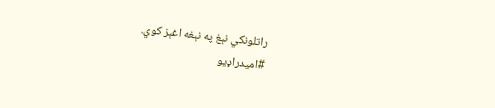راتلونکي نېغ په نېغه اغېز کوي.
#امیدراډيو